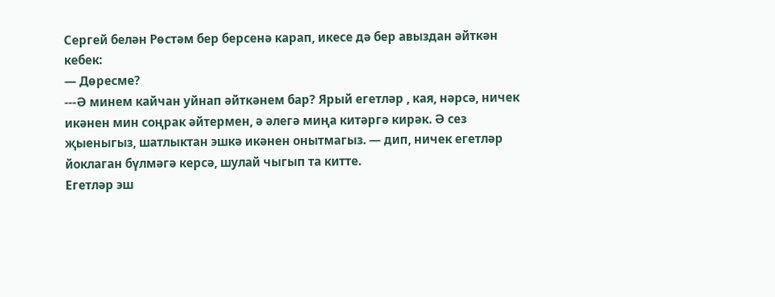Сергей белән Рөстәм бер берсенә карап, икесе дә бер авыздан әйткән кебек:
— Дөресме?
---Ә минем кайчан уйнап әйткәнем бар? Ярый егетләр , кая, нәрсә, ничек икәнен мин соңрак әйтермен, ә әлегә миңа китәргә кирәк. Ә сез җыеныгыз, шатлыктан эшкә икәнен онытмагыз. — дип, ничек егетләр йоклаган бүлмәгә керсә, шулай чыгып та китте.
Егетләр эш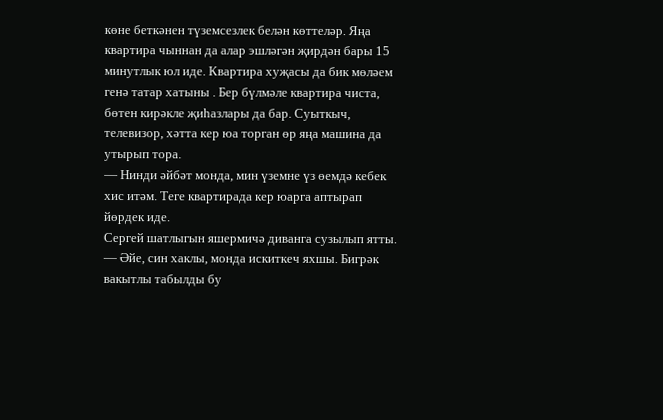көне беткәнен түземсезлек белән көттеләр. Яңа квартира чыннан да алар эшләгән җирдән бары 15 минутлык юл иде. Квартира хуҗасы да бик мөләем генә татар хатыны . Бер бүлмәле квартира чиста, бөтен кирәкле җиһазлары да бар. Суыткыч, телевизор, хәтта кер юа торган өр яңа машина да утырып тора.
— Нинди әйбәт монда, мин үземне үз өемдә кебек хис итәм. Теге квартирада кер юарга аптырап йөрдек иде.
Сергей шатлыгын яшермичә диванга сузылып ятты.
— Әйе, син хаклы, монда искиткеч яхшы. Бигрәк вакытлы табылды бу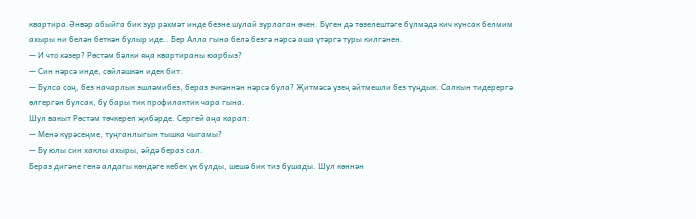квартира.Әнвәр абыйга бик зур рәхмәт инде безне шулай зурлаган өчен. Бүген дә төзелештәге бүлмәдә кич кунсак белмим ахыры ни белән беткән булыр иде.. Бер Алла гына белә безгә нәрсә аша үтәргә туры килгәнен.
— И что хәзер? Рөстәм бәлки яңа квартираны юарбыз?
— Син нәрсә инде, сөйләшкән идек бит.
— Булса соң, без начарлык эшләмибез, бераз эчкәннән нәрсә була? Җитмәсә үзең әйтмешли без туңдык. Салкын тидерергә өлгергән булсак, бу бары тик профилактик чара гына.
Шул вакыт Рөстәм төчкереп җибәрде. Сергей аңа карап:
— Менә күрәсеңме, туңганлыгын тышка чыгамы?
— Бу юлы син хаклы ахыры, әйдә бераз сал.
Бераз дигәне генә алдагы көндәге кебек үк булды, шешә бик тиз бушады. Шул көннән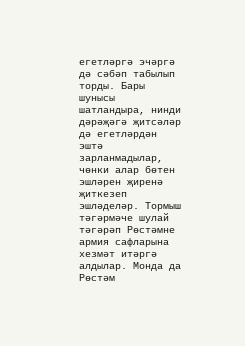егетләргә эчәргә дә сәбәп табылып торды. Бары шунысы шатландыра, нинди дәрәҗәгә җитсәләр дә егетләрдән эштә зарланмадылар, чөнки алар бөтен эшләрен җиренә җиткезеп эшләделәр. Тормыш тәгәрмәче шулай тәгәрәп Рөстәмне армия сафларына хезмәт итәргә алдылар. Монда да Рөстәм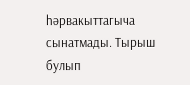һәрвакыттагыча сынатмады. Тырыш булып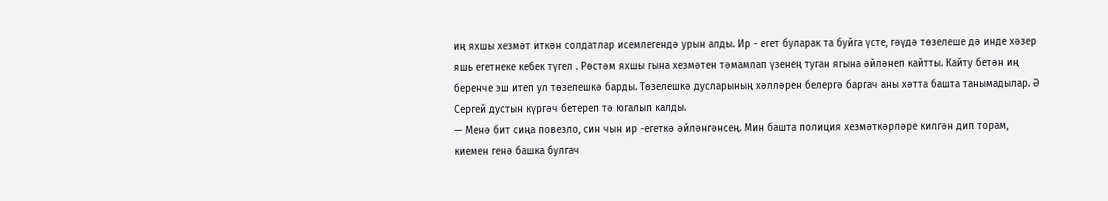иң яхшы хезмәт иткән солдатлар исемлегендә урын алды. Ир - егет буларак та буйга үсте, гәүдә төзелеше дә инде хәзер яшь егетнеке кебек түгел . Рөстәм яхшы гына хезмәтен тәмамлап үзенең туган ягына әйләнеп кайтты. Кайту бетән иң беренче эш итеп ул төзелешкә барды. Төзелешкә дусларының хәлләрен белергә баргач аны хәтта башта танымадылар. Ә Сергей дустын күргәч бетереп тә югалып калды.
— Менә бит сиңа повезло, син чын ир -егеткә әйләнгәнсең. Мин башта полиция хезмәткәрләре килгән дип торам, киемен генә башка булгач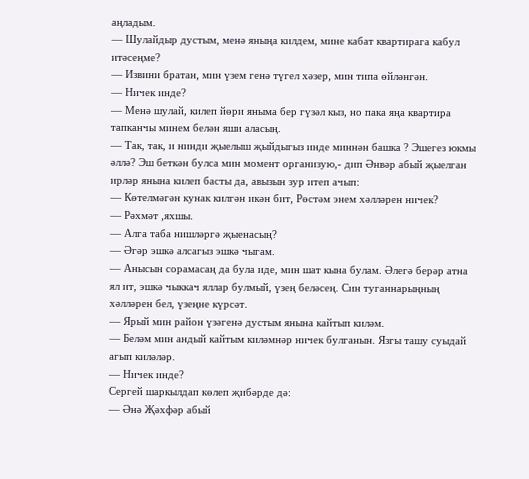аңладым.
— Шулайдыр дустым, менә яныңа килдем, мине кабат квартирага кабул итәсеңме?
— Извини братан, мин үзем генә түгел хәзер, мин типа өйләнгән.
— Ничек инде?
— Менә шулай, килеп йөри яныма бер гүзәл кыз, но пака яңа квартира тапканчы минем белән яши аласың.
— Так, так, и нинди җыелыш җыйдыгыз инде миннән башка ? Эшегез юкмы әллә? Эш беткән булса мин момент организую,- дип Әнвәр абый җыелган ирләр янына килеп басты да, авызын зур итеп ачып:
— Көтелмәгән кунак килгән икән бит, Рөстәм энем хәлләрен ничек?
— Рәхмәт ,яхшы.
— Алга таба нишләргә җыенасың?
— Әгәр эшкә алсагыз эшкә чыгам.
— Анысын сорамасаң да була иде, мин шат кына булам. Әлегә берәр атна ял ит, эшкә чыккач яллар булмый, үзең беләсең. Син туганнарыңның хәлләрен бел, үзеңне күрсәт.
— Ярый мин район үзәгенә дустым янына кайтып киләм.
— Беләм мин андый кайтым киләмнәр ничек булганын. Язгы ташу суыдай агып киләләр.
— Ничек инде?
Сергей шаркылдап көлеп җибәрде дә:
— Әнә Җәхфәр абый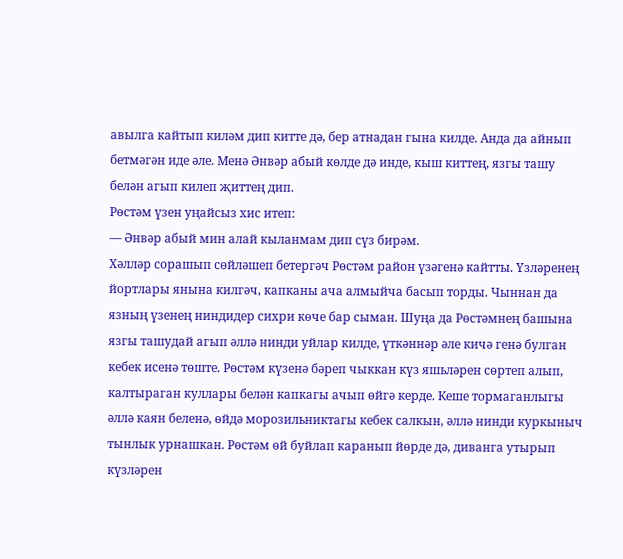авылга кайтып киләм дип китте дә, бер атнадан гына килде. Анда да айнып бетмәгән иде әле. Менә Әнвәр абый көлде дә инде, кыш киттең, язгы ташу белән агып килеп җиттең дип.
Рөстәм үзен уңайсыз хис итеп:
— Әнвәр абый мин алай кыланмам дип сүз бирәм.
Хәлләр сорашып сөйләшеп бетергәч Рөстәм район үзәгенә кайтты. Үзләренең йортлары янына килгәч, капканы ача алмыйча басып торды. Чыннан да язның үзенең ниндидер сихри көче бар сыман. Шуңа да Рөстәмнең башына язгы ташудай агып әллә нинди уйлар килде, үткәннәр әле кичә генә булган кебек исенә төште. Рөстәм күзенә бәреп чыккан күз яшьләрен сөртеп алып, калтыраган куллары белән капкагы ачып өйгә керде. Кеше тормаганлыгы әллә каян беленә, өйдә морозильниктагы кебек салкын, әллә нинди куркыныч тынлык урнашкан. Рөстәм өй буйлап каранып йөрде дә, диванга утырып күзләрен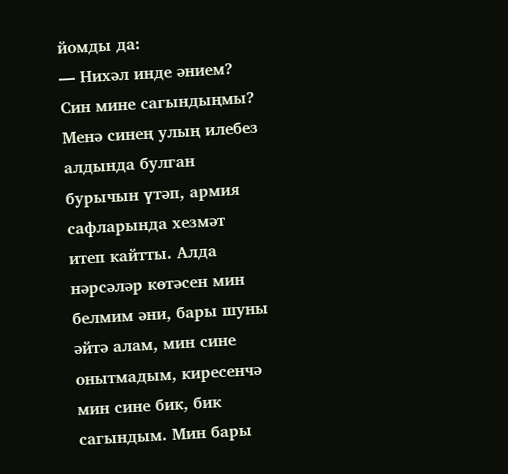йомды да:
— Нихәл инде әнием? Син мине сагындыңмы? Менә синең улың илебез алдында булган бурычын үтәп, армия сафларында хезмәт итеп кайтты. Алда нәрсәләр көтәсен мин белмим әни, бары шуны әйтә алам, мин сине онытмадым, киресенчә мин сине бик, бик сагындым. Мин бары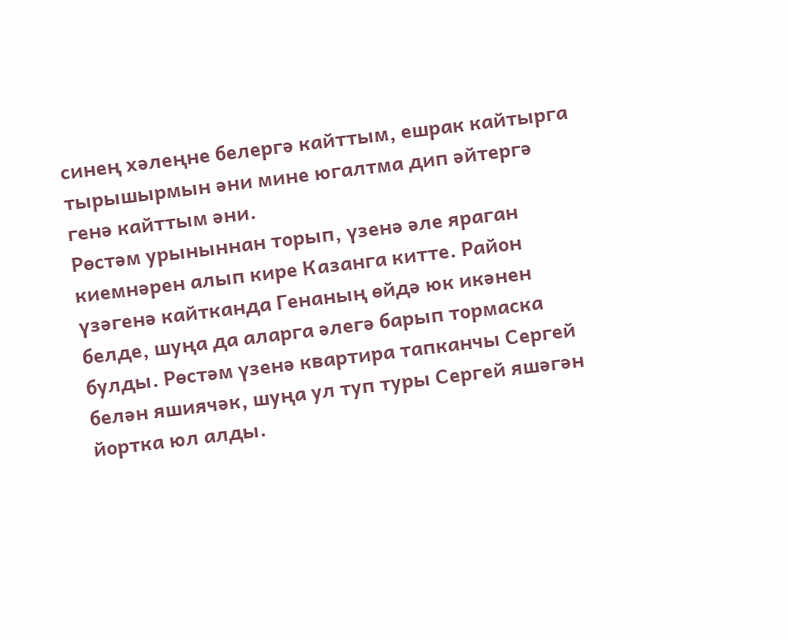синең хәлеңне белергә кайттым, ешрак кайтырга тырышырмын әни мине югалтма дип әйтергә генә кайттым әни.
Рөстәм урыныннан торып, үзенә әле яраган киемнәрен алып кире Казанга китте. Район үзәгенә кайтканда Генаның өйдә юк икәнен белде, шуңа да аларга әлегә барып тормаска булды. Рөстәм үзенә квартира тапканчы Сергей белән яшиячәк, шуңа ул туп туры Сергей яшәгән йортка юл алды.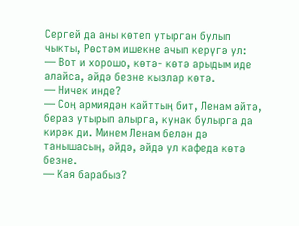Сергей да аны көтеп утырган булып чыкты, Рөстәм ишекне ачып керүгә ул:
— Вот и хорошо, көтә- көтә арыдым иде алайса, әйдә безне кызлар көтә.
— Ничек инде?
— Соң армиядән кайттың бит, Ленам әйтә, бераз утырып алырга, кунак булырга да кирәк ди. Минем Ленам белән дә танышасың, әйдә, әйдә ул кафеда көтә безне.
— Кая барабыз?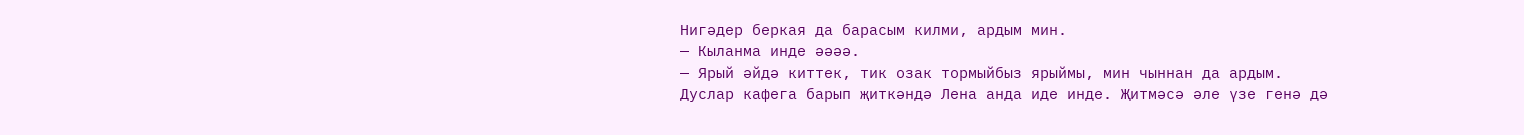Нигәдер беркая да барасым килми, ардым мин.
— Кыланма инде әәәә.
— Ярый әйдә киттек, тик озак тормыйбыз ярыймы, мин чыннан да ардым.
Дуслар кафега барып җиткәндә Лена анда иде инде. Җитмәсә әле үзе генә дә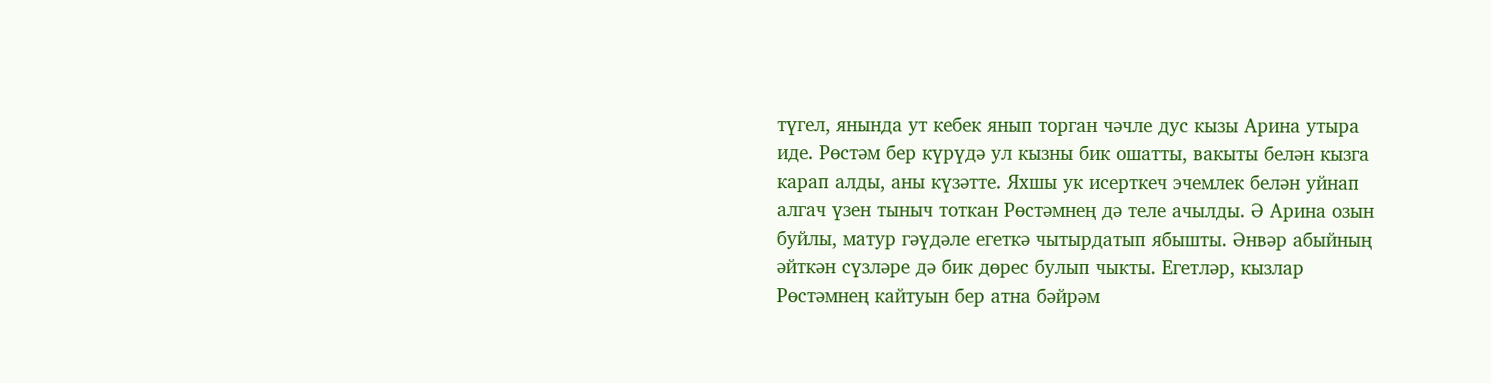түгел, янында ут кебек янып торган чәчле дус кызы Арина утыра иде. Рөстәм бер күрүдә ул кызны бик ошатты, вакыты белән кызга карап алды, аны күзәтте. Яхшы ук исерткеч эчемлек белән уйнап алгач үзен тыныч тоткан Рөстәмнең дә теле ачылды. Ә Арина озын буйлы, матур гәүдәле егеткә чытырдатып ябышты. Әнвәр абыйның әйткән сүзләре дә бик дөрес булып чыкты. Егетләр, кызлар Рөстәмнең кайтуын бер атна бәйрәм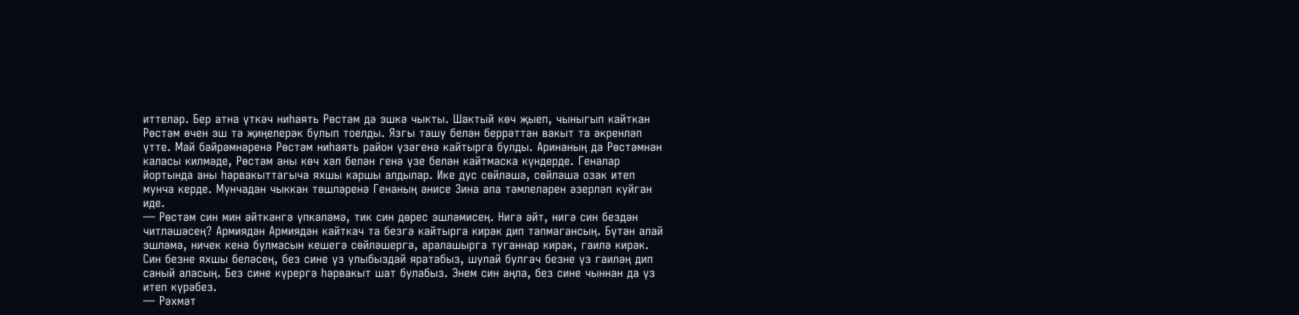иттеләр. Бер атна үткәч ниһаять Рөстәм дә эшкә чыкты. Шактый көч җыеп, чыныгып кайткан Рөстәм өчен эш тә җиңелерәк булып тоелды. Язгы ташу белән беррәттән вакыт та әкренләп үтте. Май бәйрәмнәренә Рөстәм ниһаять район үзәгенә кайтырга булды. Аринаның да Рөстәмнән каласы килмәде, Рөстәм аны көч хәл белән генә үзе белән кайтмаска күндерде. Геналар йортында аны һәрвакыттагыча яхшы каршы алдылар. Ике дус сөйләшә, сөйләшә озак итеп мунча керде. Мунчадан чыккан төшләренә Генаның әнисе Зина апа тәмлеләрен әзерләп куйган иде.
— Рөстәм син мин әйткәнгә үпкәләмә, тик син дөрес эшләмисең. Нигә әйт, нигә син бездән читләшәсең? Армиядән Армиядән кайткач та безгә кайтырга кирәк дип тапмагансың. Бүтән алай эшләмә, ничек кенә булмасын кешегә сөйләшергә, аралашырга туганнар кирәк, гаилә кирәк. Син безне яхшы беләсең, без сине үз улыбыздай яратабыз, шулай булгач безне үз гаиләң дип саный аласың. Без сине күрергә һәрвакыт шат булабыз. Энем син аңла, без сине чыннан да үз итеп күрәбез.
— Рәхмәт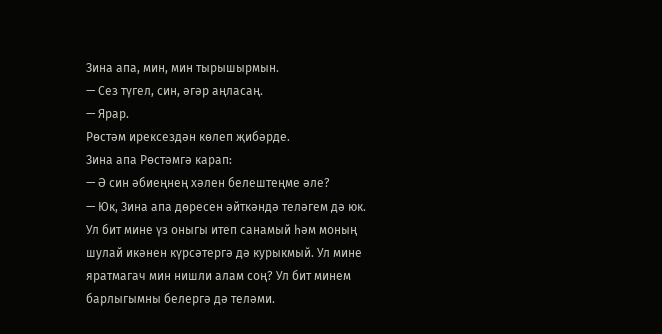Зина апа, мин, мин тырышырмын.
— Сез түгел, син, әгәр аңласаң.
— Ярар.
Рөстәм ирексездән көлеп җибәрде.
Зина апа Рөстәмгә карап:
— Ә син әбиеңнең хәлен белештеңме әле?
— Юк, Зина апа дөресен әйткәндә теләгем дә юк. Ул бит мине үз оныгы итеп санамый һәм моның шулай икәнен күрсәтергә дә курыкмый. Ул мине яратмагач мин нишли алам соң? Ул бит минем барлыгымны белергә дә теләми.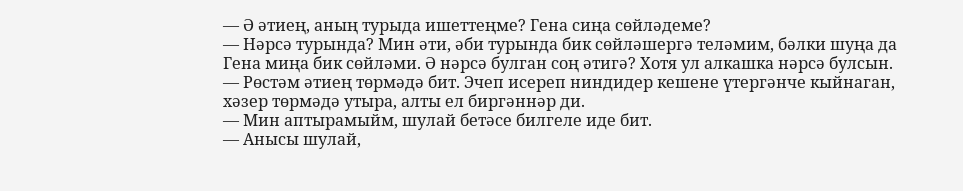— Ә әтиең, аның турыда ишеттеңме? Гена сиңа сөйләдеме?
— Нәрсә турында? Мин әти, әби турында бик сөйләшергә теләмим, бәлки шуңа да Гена миңа бик сөйләми. Ә нәрсә булган соң әтигә? Хотя ул алкашка нәрсә булсын.
— Рөстәм әтиең төрмәдә бит. Эчеп исереп ниндидер кешене үтергәнче кыйнаган, хәзер төрмәдә утыра, алты ел биргәннәр ди.
— Мин аптырамыйм, шулай бетәсе билгеле иде бит.
— Анысы шулай,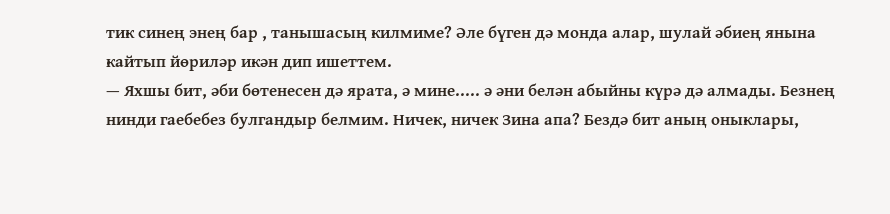тик синең энең бар , танышасың килмиме? Әле бүген дә монда алар, шулай әбиең янына кайтып йөриләр икән дип ишеттем.
— Яхшы бит, әби бөтенесен дә ярата, ә мине..... ә әни белән абыйны күрә дә алмады. Безнең нинди гаебебез булгандыр белмим. Ничек, ничек Зина апа? Бездә бит аның оныклары,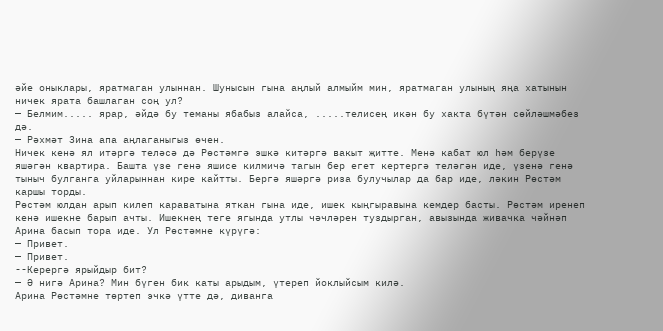әйе оныклары, яратмаган улыннан. Шунысын гына аңлый алмыйм мин, яратмаган улының яңа хатынын ничек ярата башлаган соң ул?
— Белмим..... ярар, әйдә бу теманы ябабыз алайса, .....телисең икән бу хакта бүтән сөйләшмәбез дә.
— Рәхмәт Зина апа аңлаганыгыз өчен.
Ничек кенә ял итәргә теләсә дә Рөстәмгә эшкә китәргә вакыт җитте. Менә кабат юл һәм берүзе яшәгән квартира. Башта үзе генә яшисе килмичә тагын бер егет кертергә теләгән иде, үзенә генә тыныч булганга уйларыннан кире кайтты. Бергә яшәргә риза булучылар да бар иде, ләкин Рөстәм каршы торды.
Рөстәм юлдан арып килеп караватына яткан гына иде, ишек кыңгыравына кемдер басты. Рөстәм иренеп кенә ишекне барып ачты. Ишекнең теге ягында утлы чәчләрен туздырган, авызында живачка чәйнәп Арина басып тора иде. Ул Рөстәмне күрүгә:
— Привет.
— Привет.
--Керергә ярыйдыр бит?
— Ә нигә Арина? Мин бүген бик каты арыдым, үтереп йоклыйсым килә.
Арина Рөстәмне төртеп эчкә үтте дә, диванга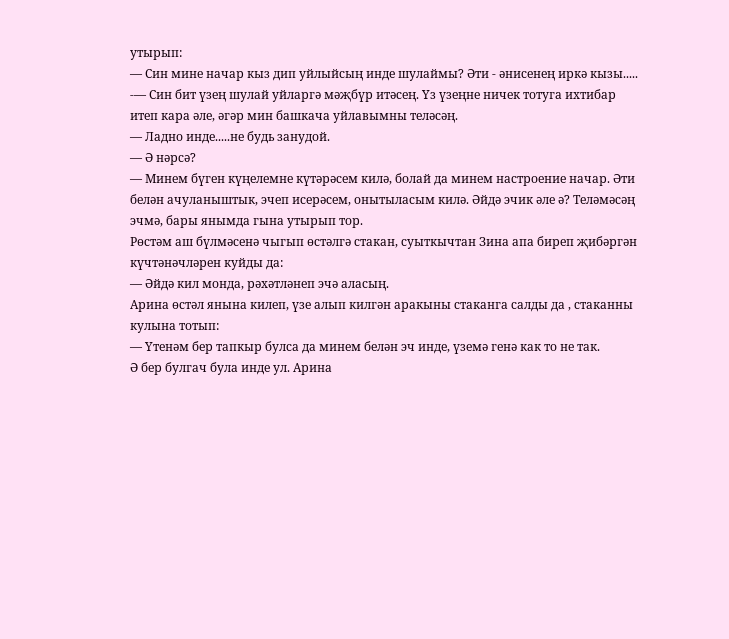утырып:
— Син мине начар кыз дип уйлыйсың инде шулаймы? Әти - әнисенең иркә кызы.....
-— Син бит үзең шулай уйларгә мәҗбүр итәсең. Үз үзеңне ничек тотуга ихтибар итеп кара әле, әгәр мин башкача уйлавымны теләсәң.
— Ладно инде.....не будь занудой.
— Ә нәрсә?
— Минем бүген күңелемне күтәрәсем килә, болай да минем настроение начар. Әти белән ачуланыштык, эчеп исерәсем, онытыласым килә. Әйдә эчик әле ә? Теләмәсәң эчмә, бары янымда гына утырып тор.
Рөстәм аш бүлмәсенә чыгып өстәлгә стакан, суыткычтан Зина апа биреп җибәргән күчтәнәчләрен куйды да:
— Әйдә кил монда, рәхәтләнеп эчә аласың.
Арина өстәл янына килеп, үзе алып килгән аракыны стаканга салды да , стаканны кулына тотып:
— Үтенәм бер тапкыр булса да минем белән эч инде, үземә генә как то не так.
Ә бер булгач була инде ул. Арина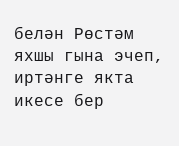белән Рөстәм яхшы гына эчеп, иртәнге якта икесе бер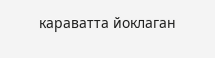караватта йоклаган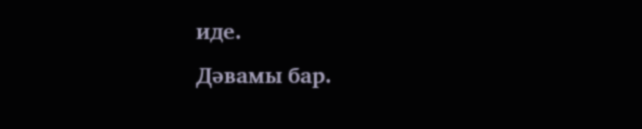иде.
Дәвамы бар.